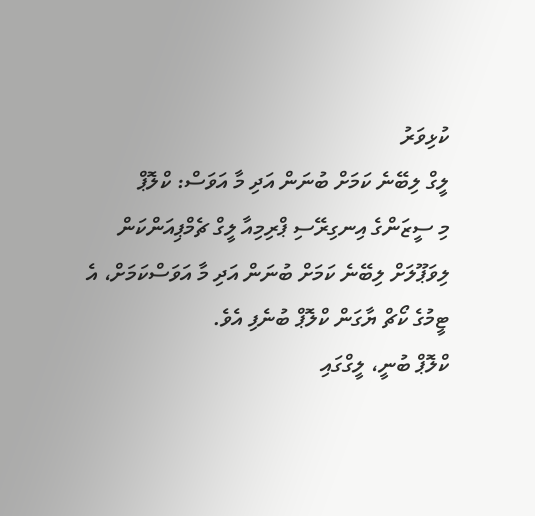ކުޅިވަރު
ލީގް ލިބޭނެ ކަމަށް ބުނަން އަދި މާ އަވަސް: ކްލޮޕް
މި ސީޒަންގެ އިނގިރޭސި ޕްރިމިއާ ލީގް ޗެމްޕިއަންކަން ލިވަޕޫލަށް ލިބޭނެ ކަމަށް ބުނަން އަދި މާ އަވަސްކަމަށް، އެ ޓީމުގެ ކޯޗް ޔާގަން ކްލޮޕް ބުނެފި އެވެ.
ކްލޮޕް ބުނީ، ލީގްގައި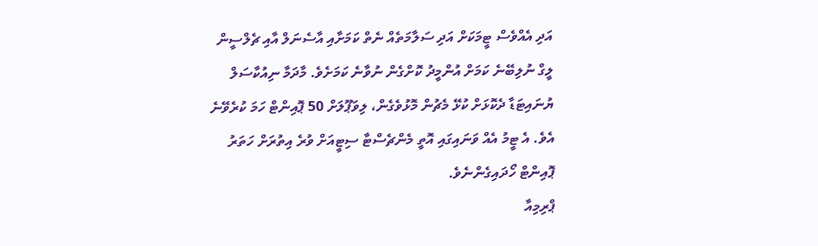އަދި އެއްވެސް ޓީމަކަށް އަދި ސަލާމަތެއް ނެތް ކަމަށާއި އާސެނަލް އާއި ޗެލްސީން ލީގް ނުލިބޭނެ ކަމަށް އުންމީދު ކޮށްގެން ނުވާނެ ކަމަށެވެ. މާދަމާ ނިއުކާސަލް ޔުނައިޓަޑާ ދެކޮޅަށް ކުޅޭ މެޗުން މޮޅުވެގެން، ލިވަޕޫލަށް 50 ޕޮއިންޓް ހަމަ ކުރެވޭނެ އެވެ. އެ ޓީމު އެއް ވަނައިގައި އޮތީ މެންޗެސްޓާ ސިޓީއަށް ވުރެ އިތުރަށް ހަތަރު ޕޮއިންޓް ހޯދައިގެންނެވެ.
ޕްރިމިއާ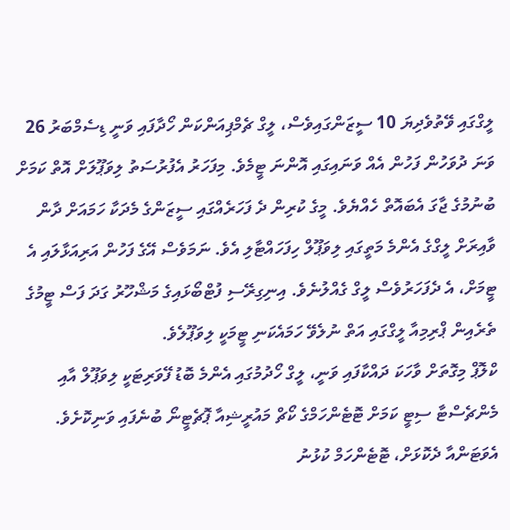ލީގްގައި ވޭތުވެދިޔަ 10 ސީޒަންގައިވެސް، ލީގް ޗެމްޕިއަންކަން ހޯދާފައި ވަނީ ޑިސެމްބަރު 26 ވަނަ ދުވަހުން ފަހުން އެއް ވަނައިގައި އޮންނަ ޓީމެވެ. މިފަހަރު އެފުރުސަތު ލިވަޕޫލަށް އޮތް ކަމަށް ބުނުމުގެ ޖާގަ އެބައޮތް ހެއްޔެވެ. މީގެ ކުރިން ދެ ފަހަރެއްގައި ސީޒަންގެ މެދަކާ ހަމައަށް ދާން ވާއިރަށް ލީގްގެ އެންމެ މަތީގައި ލިވަޕޫލް ހިފަހައްޓާލި އެވެ. ނަމަވެސް އޭގެ ފަހުން އަރިއަޅާލައި އެ ޓީމަށް، އެ ދެފަހަރުވެސް ލީގް ގެއްލުނެވެ. އިނިގިރޭސި ފުޓްބޯޅައިގެ މަޝްހޫރު ގަދަ ފަސް ޓީމުގެ ތެރެއިން ޕްރިމިއާ ލީގްގައި އަތް ނުލެވޭ ހަމައެކަނި ޓީމަކީ ލިވަޕޫލެވެ.
ކްލޮޕް މިގޮތަށް ވާހަކަ ދައްކާފައި ވަނީ، ލީގް ހޯދުމުގައި އެންމެ ބޮޑު ފޭވަރިޓަކީ ލިވަޕޫލް އާއި މެންޗެސްޓާ ސިޓީ ކަމަށް ޓޮޓެންހަމްގެ ކޯޗް މައުރީޝިއާ ޕޮޗެޓީނޯ ބުނެފައި ވަނިކޮށެވެ.
އެވަޓަންއާ ދެކޮޅަށް، ޓޮޓެންހަމް ކުޅުނު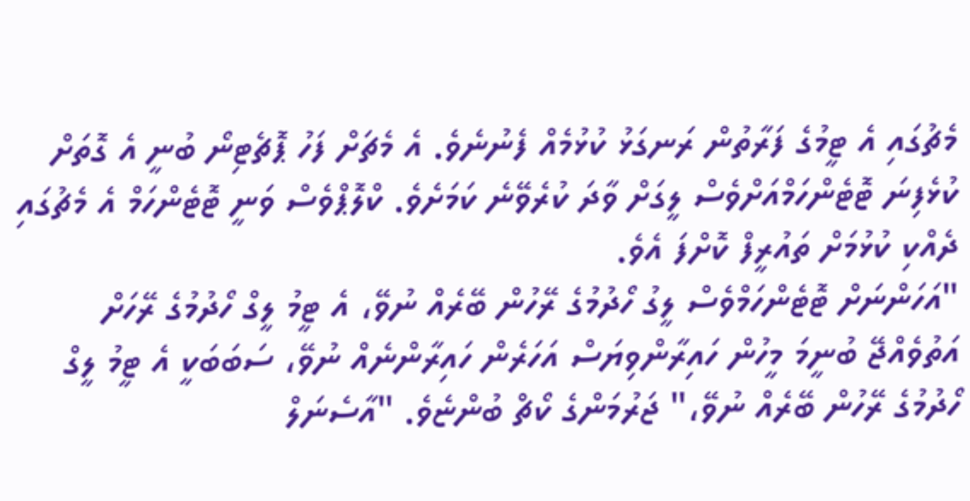މެޗުގައި އެ ޓީމުގެ ފަރާތުން ރަނގަޅު ކުޅުމެއް ފެނުނެވެ. އެ މެޗަށް ފަހު ޕޮޗެޓިނޯ ބުނީ އެ ގޮތަށް ކުޅެފިނަ ޓޮޓެންހަމްއަށްވެސް ލީގަށް ވާދަ ކުރެވޭނެ ކަމަށެވެ. ކްލޮޕްވެސް ވަނީ ޓޮޓެންހަމް އެ މެޗުގައި ދެއްކި ކުޅުމަށް ތައުރީފް ކޮށްފަ އެވެ.
"އަހަންނަށް ޓޮޓެންހަމްވެސް ލީގު ހޯދުމުގެ ރޭހުން ބޭރެއް ނުވޭ، އެ ޓީމު ލީގް ހޯދުމުގެ ރޭހަށް އަތުވެއްޖޭ ބުނީމަ މީހުން ހައިރާންވިޔަސް އަހަރެން ހައިރާންނެއް ނުވޭ، ސަބަބަކީ އެ ޓީމު ލީގް ހޯދުމުގެ ރޭހުން ބޭރެއް ނުވޭ،" ޖަރުމަންގެ ކޯޗް ބުންޏެވެ. "އާސެނަލް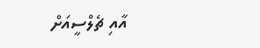އާއި ޗެލްސީއަށް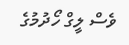ވެސް ލީގް ހޯދުމުގެ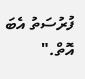ފުރުސަތު އެބަ އޮތް."